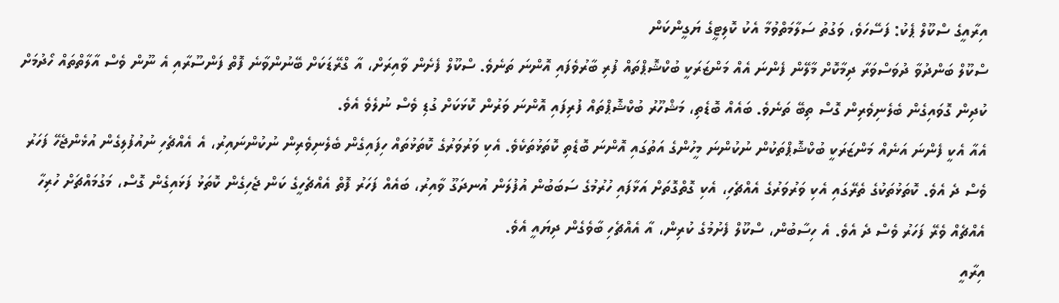އިރާއީގެ ސްކޫލް ޕެކު: ފަސޭހަވެ، ވަގުތު ސަލާމަތްވުމާ އެކު ކޮލިޓީގެ ޔަގީންކަން
ސްކޫލް ބަންދުވާ ދުވަސްވަރާ ދިމާކޮށް މާލޭން ފެންނަ އެއް މަންޒަރަކީ ބުކްޝޮޕްތައް ފުރި ބާރުވެފައި އޮންނަ ތަނެވެ. ސްކޫލް ފެށެން ވާއިރަށް، އާ ގްރޭޑަކަށް ބޭނުންވާނެ ފޮތް ފަންސޫރާއި އެ ނޫން ވެސް އާލާތްތައް ހޯދުމަށް ކުދިން ގޮވައިގެން ބެލެނިވެރިން ގޮސް ތިބޭ ތަނެވެ. ބައެއް ބޮޑެތި، މަޝްހޫރު ބުކްޝޮޕްތައް ފުރިފައި އޮންނަ ވަރުން ކޮޅަކަށް ގުޑި ވެސް ނުލެވެ އެވެ.
އެއާ އެކީ ފެންނަ އަނެއް މަންޒަރަކީ ބުކްޝޮޕްތަކުން ނުކުންނަ މީހުންގެ އަތުގައި އޮންނަ ބޮޑެތި ކޮތަޅުތަކެވެ. އެކި ވަރުވަރުގެ ކޮތަޅުތައް ހިފައިގެން ބެލެނިވެރިން ނުކުންނައިރު، އެ އެއްޗެހި ނުއުފުލިގެން އުޅެންޖެހޭ ފަހަރު ވެސް ދެ އެވެ. ކޮތަޅުތަކުގެ ތެރޭގައި އެކި ވަރުވަރުގެ އެއްޗެހި، އެކި ގޮތްގޮތަށް އަޅާފައި ހުރުމުގެ ސަބަބުން އުފުލަން އުނދަގޫ ވާއިރު، ބައެއް ފަހަރު ފޮތް އެއްޗެހީގެ ކަން ޖެހިގެން ކޮތަޅު ފަޅައިގެން ގޮސް، މަގުމައްޗަށް ހުރިހާ އެއްޗެއް ވެރޭ ފަހަރު ވެސް ދެ އެވެ. އެ ހިސާބުން، ސްކޫލް ފެށުމުގެ ކުރިން، އާ އެއްޗެހި ބާވެގެން ދިޔައީ އެވެ.
އިރާއީ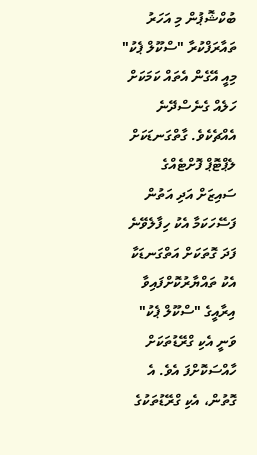ބުކްޝޮޕުން މި އަހަރު ތައާރަފްކުރާ "ސްކޫލް ޕެކު" މިއީ އޭގެން އެތައް ކަމަކަށް ހަލެއް ގެނެސްދޭނެ އެއްޗެކެވެ. ގާތްގަނޑަކަށް ލެޕްޓޮޕް ފޮށްޓެއްގެ ސައިޒަށް އަދި އަތުން ފަސޭހަކަމާ އެކު ހިފާލެވޭނެ ފަދަ ގޮތަކަށް އަތްގަނޑަކާ އެކު ތައްޔާރުކޮށްފައިވާ އިރާއީގެ "ސްކޫލް ޕެކު" ވަނީ އެކި ގްރޭޑުތަކަށް ހާއްސަކޮށްފަ އެވެ. އެ ގޮތުން، އެކި ގްރޭޑުތަކުގެ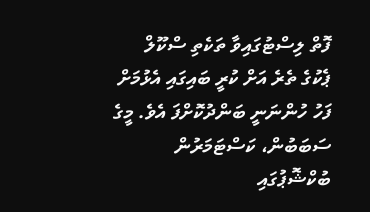ފޮތް ލިސްޓުގައިވާ ތަކެތި ސްކޫލް ޕެކުގެ ތެރެ އަށް ކުރީ ބައިގައި އެޅުމަށް ފަހު ހުންނަނީ ބަންދުކޮށްފަ އެވެ. މީގެ ސަބަބުން، ކަސްޓަމަރުން ބުކްޝޮޕުގައި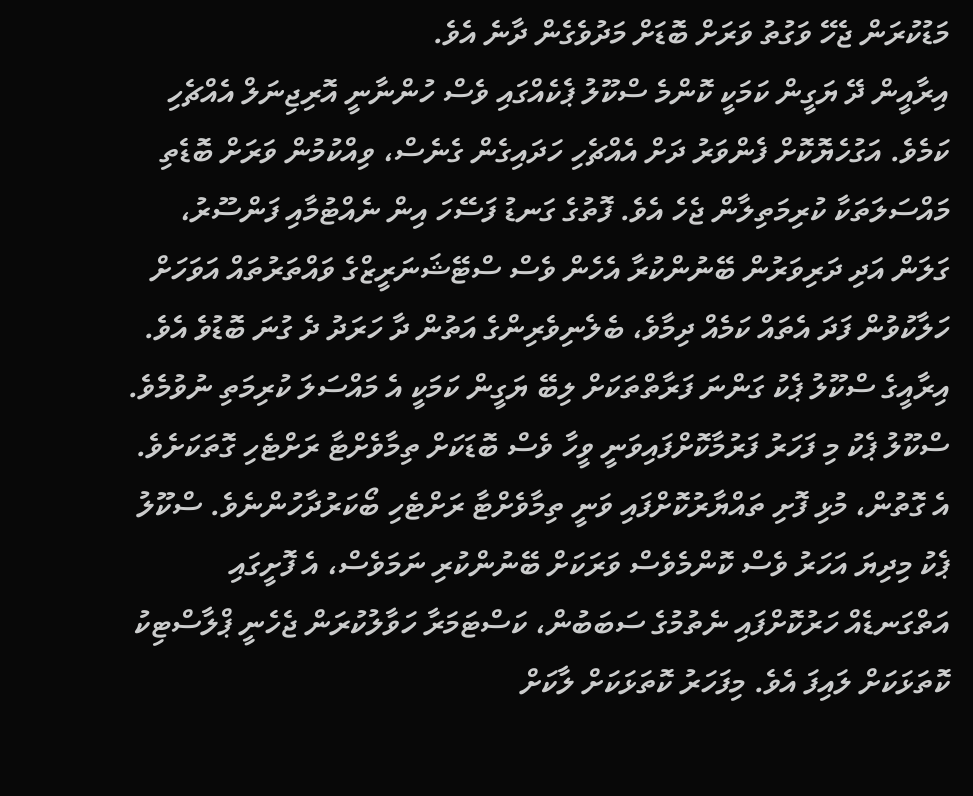މަޑުކުރަން ޖެހޭ ވަގުތު ވަރަށް ބޮޑަށް މަދުވެގެން ދާނެ އެވެ.
އިރާއީން ދޭ ޔަގީން ކަމަކީ ކޮންމެ ސްކޫލު ޕެކެއްގައި ވެސް ހުންނާނީ އޮރިޖިނަލް އެއްޗެހި ކަމެވެ. އަގުހެޔޮކޮށް ފެންވަރު ދަށް އެއްޗެހި ހަދައިގެން ގެނެސް، ވިއްކުމުން ވަރަށް ބޮޑެތި މައްސަލަތަކާ ކުރިމަތިލާން ޖެހެ އެވެ. ފޮތުގެ ގަނޑު ފަސޭހަ އިން ނެއްޓުމާއި ފަންސޫރު، ގަލަން އަދި ދަރިވަރުން ބޭނުންކުރާ އެހެން ވެސް ސްޓޭޝަނަރީޒްގެ ވައްތަރުތައް އަވަހަށް ހަލާކުވުން ފަދަ އެތައް ކަމެއް ދިމާވެ، ބެލެނިވެރިންގެ އަތުން ދާ ހަރަދު ދެ ގުނަ ބޮޑުވެ އެވެ. އިރާއީގެ ސްކޫލު ޕެކު ގަންނަ ފަރާތްތަކަށް ލިބޭ ޔަގީން ކަމަކީ އެ މައްސަލަ ކުރިމަތި ނުވުމެވެ.
ސްކޫލު ޕެކު މި ފަހަރު ފަރުމާކޮށްފައިވަނީ ވީހާ ވެސް ބޮޑަކަށް ތިމާވެށްޓާ ރަށްޓެހި ގޮތަކަށެވެ. އެ ގޮތުން، މުޅި ފޮށި ތައްޔާރުކޮށްފައި ވަނީ ތިމާވެށްޓާ ރަށްޓެހި ބޯކަރުދާހުންނެވެ. ސްކޫލު ޕެކު މިދިޔަ އަހަރު ވެސް ކޮންމެވެސް ވަރަކަށް ބޭނުންކުރި ނަމަވެސް، އެ ފޮށީގައި އަތްގަނޑެއް ހަރުކޮށްފައި ނެތުމުގެ ސަބަބުން، ކަސްޓަމަރާ ހަވާލުކުރަން ޖެހެނީ ޕްލާސްޓިކު ކޮތަޅަކަށް ލައިފަ އެވެ. މިފަހަރު ކޮތަޅަކަށް ލާކަށް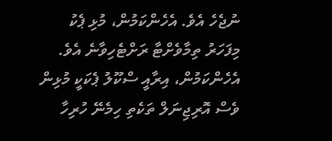ނުޖެހެ އެވެ. އެހެންކަމުން، މުޅި ޕެކު މިފަހަރު ތިމާވެށްޓާ ރަށްޓެހިވާނެ އެވެ. އެހެންކަމުން، އިރާއީ ސްކޫލު ޕެކަކީ މުޅިން ވެސް އޮރިޖިނަލް ތަކެތި ހިމެނޭ ހުރިހާ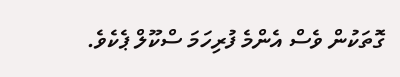ގޮތަކުން ވެސް އެންމެ ފުރިހަމަ ސްކޫލް ޕެކެވެ.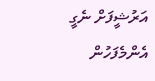އަރުޝީފަށް ނެގީ
އެންމެފަހުން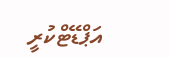އަޕްޑޭޓްކުރީ